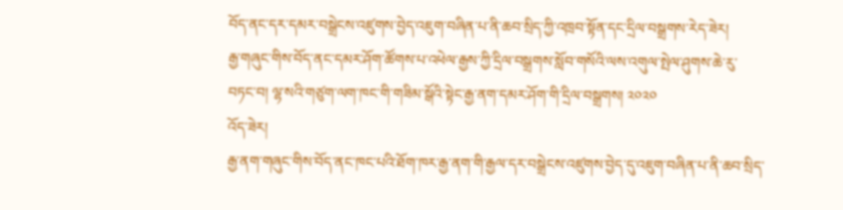བོད་ནང་དར་དམར་བསྒྲེངས་འཛུགས་བྱེད་འཇུག་བཞིན་པ་ནི་ཆབ་སྲིད་ཀྱི་འཁྲབ་སྟོན་དང་དྲིལ་བསྒྲགས་རེད་ཟེར།
རྒྱ་གཞུང་གིས་བོད་ནང་དམར་ཤོག་ཚོགས་པ་འཕེལ་རྒྱས་ཀྱི་དྲིལ་བསྒྲགས་སློབ་གསོའི་ལས་འགུལ་སྤེལ་ཤུགས་ཆེ་རུ་བཏང་བ། ལྷ་སའི་གཙུག་ལག་ཁང་གི་གཟིམ་སྒོའི་སྟེང་རྒྱ་ནག་དམར་ཤོག་གི་དྲིལ་བསྒྲགས། ༢༠༢༠
འོད་ཟེར།
རྒྱ་ནག་གཞུང་གིས་བོད་ནང་ཁང་པའི་ཐོག་ཁར་རྒྱ་ནག་གི་རྒྱལ་དར་བསྒྲེངས་འཛུགས་བྱེད་དུ་འཇུག་བཞིན་པ་ནི་ཆབ་སྲིད་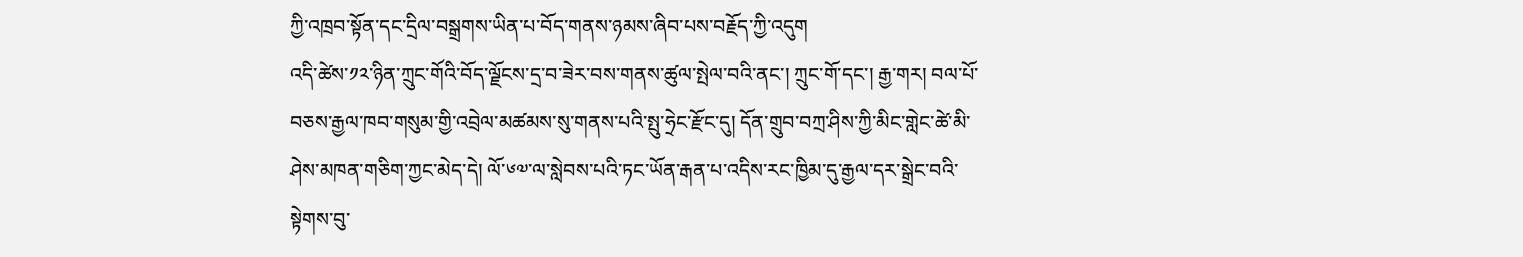ཀྱི་འཁྲབ་སྟོན་དང་དྲིལ་བསྒྲགས་ཡིན་པ་བོད་གནས་ཉམས་ཞིབ་པས་བརྗོད་ཀྱི་འདུག
འདི་ཚེས་༡༢་ཉིན་ཀྲུང་གོའི་བོད་ལྗོངས་དྲ་བ་ཟེར་བས་གནས་ཚུལ་སྤེལ་བའི་ནང་། ཀྲུང་གོ་དང་། རྒྱ་གར། བལ་པོ་བཅས་རྒྱལ་ཁབ་གསུམ་གྱི་འབྲེལ་མཚམས་སུ་གནས་པའི་སྤུ་ཧྲེང་རྫོང་དུ། དོན་གྲུབ་བཀྲ་ཤིས་ཀྱི་མིང་གླེང་ཚེ་མི་ཤེས་མཁན་གཅིག་ཀྱང་མེད་དེ། ལོ་༦༧་ལ་སླེབས་པའི་ཏང་ཡོན་རྒན་པ་འདིས་རང་ཁྱིམ་དུ་རྒྱལ་དར་སྒྲེང་བའི་སྟེགས་བུ་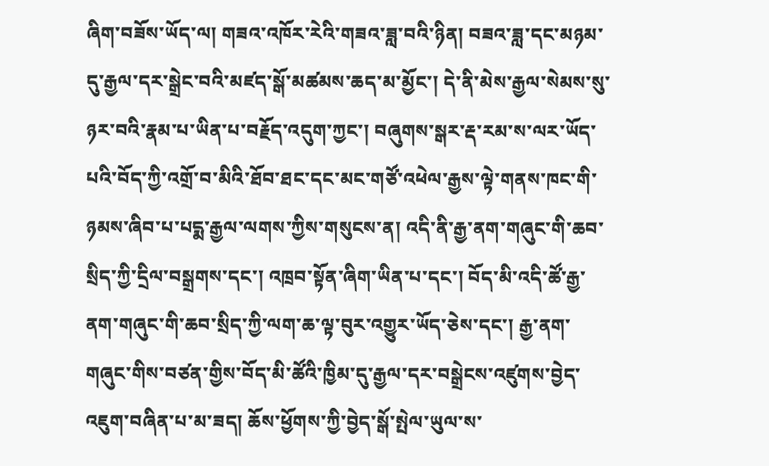ཞིག་བཟོས་ཡོད་ལ། གཟའ་འཁོར་རེའི་གཟའ་ཟླ་བའི་ཉིན། བཟའ་ཟླ་དང་མཉམ་དུ་རྒྱལ་དར་སྒྲེང་བའི་མཛད་སྒོ་མཚམས་ཆད་མ་མྱོང་། དེ་ནི་མེས་རྒྱལ་སེམས་སུ་ཉར་བའི་རྣམ་པ་ཡིན་པ་བརྗོད་འདུག་ཀྱང་། བཞུགས་སྒར་རྡ་རམ་ས་ལར་ཡོད་པའི་བོད་ཀྱི་འགྲོ་བ་མིའི་ཐོབ་ཐང་དང་མང་གཙོ་འཕེལ་རྒྱས་ལྟེ་གནས་ཁང་གི་ཉམས་ཞིབ་པ་པདྨ་རྒྱལ་ལགས་ཀྱིས་གསུངས་ན། འདི་ནི་རྒྱ་ནག་གཞུང་གི་ཆབ་སྲིད་ཀྱི་དྲིལ་བསྒྲགས་དང་། འཁྲབ་སྟོན་ཞིག་ཡིན་པ་དང་། བོད་མི་འདི་ཚོ་རྒྱ་ནག་གཞུང་གི་ཆབ་སྲིད་ཀྱི་ལག་ཆ་ལྟ་བུར་འགྱུར་ཡོད་ཅེས་དང་། རྒྱ་ནག་གཞུང་གིས་བཙན་གྱིས་བོད་མི་ཚོའི་ཁྱིམ་དུ་རྒྱལ་དར་བསྒྲེངས་འཛུགས་བྱེད་འཇུག་བཞིན་པ་མ་ཟད། ཆོས་ཕྱོགས་ཀྱི་བྱེད་སྒོ་སྤེལ་ཡུལ་ས་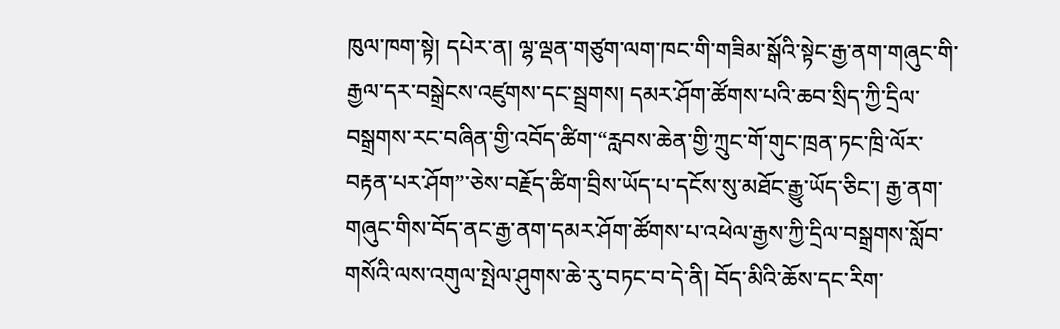ཁུལ་ཁག་སྟེ། དཔེར་ན། ལྷ་ལྡན་གཙུག་ལག་ཁང་གི་གཟིམ་སྒོའི་སྟེང་རྒྱ་ནག་གཞུང་གི་རྒྱལ་དར་བསྒྲེངས་འཛུགས་དང་སྦྲགས། དམར་ཤོག་ཚོགས་པའི་ཆབ་སྲིད་ཀྱི་དྲིལ་བསྒྲགས་རང་བཞིན་གྱི་འབོད་ཚིག་“རླབས་ཆེན་གྱི་ཀྲུང་གོ་གུང་ཁྲན་ཏང་ཁྲི་ལོར་བརྟན་པར་ཤོག”་ཅེས་བརྗོད་ཚིག་བྲིས་ཡོད་པ་དངོས་སུ་མཐོང་རྒྱུ་ཡོད་ཅིང་། རྒྱ་ནག་གཞུང་གིས་བོད་ནང་རྒྱ་ནག་དམར་ཤོག་ཚོགས་པ་འཕེལ་རྒྱས་ཀྱི་དྲིལ་བསྒྲགས་སློབ་གསོའི་ལས་འགུལ་སྤེལ་ཤུགས་ཆེ་རུ་བཏང་བ་དེ་ནི། བོད་མིའི་ཆོས་དང་རིག་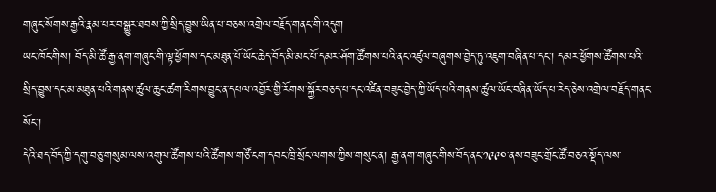གཞུང་སོགས་རྒྱའི་རྣམ་པར་བསྒྱུར་ཐབས་ཀྱི་སྲིད་བྱུས་ཡིན་པ་བཅས་འགྲེལ་བརྗོད་གནང་གི་འདུག
ཡང་ཁོང་གིས། བོད་མི་ཚོ་རྒྱ་ནག་གཞུང་གི་ལྟ་ཕྱོགས་དང་མཐུན་པོ་ཡོང་ཆེད་བོད་མི་མང་པོ་དམར་ཤོག་ཚོགས་པའི་ནང་འཛུལ་བཞུགས་བྱེད་ཏུ་འཇུག་བཞིན་པ་དང་། དམར་ཕྱོགས་ཚོགས་པའི་སྲིད་བྱུས་དང་མ་མཐུན་པའི་གནས་ཚུལ་ཆུང་ཚག་རིགས་བྱུང་ན་དཔལ་འབྱོར་གྱི་རོགས་སྐྱོར་བཅད་པ་དང་འཛིན་བཟུང་བྱེད་ཀྱི་ཡོད་པའི་གནས་ཚུལ་ཡོང་བཞིན་ཡོད་པ་རེད་ཅེས་འགྲེལ་བརྗོད་གནང་སོང་།
དེའི་ཐད་བོད་ཀྱི་དགུ་བཅུ་གསུམ་ལས་འགུལ་ཚོགས་པའི་ཚོགས་གཙོ་ངག་དབང་ཁྲི་སྲོང་ལགས་ཀྱིས་གསུང་ན། རྒྱ་ནག་གཞུང་གིས་བོད་ནང་༡༩༩༠་ནས་བཟུང་གྲོང་ཚོ་བཅའ་སྡོད་ལས་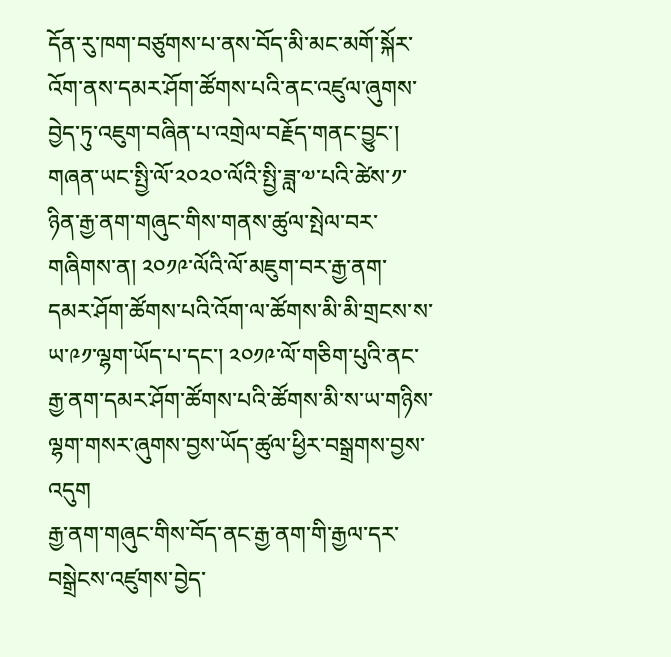དོན་རུ་ཁག་བཙུགས་པ་ནས་བོད་མི་མང་མགོ་སྐོར་འོག་ནས་དམར་ཤོག་ཚོགས་པའི་ནང་འཛུལ་ཞུགས་བྱེད་ཏུ་འཇུག་བཞིན་པ་འགྲེལ་བརྗོད་གནང་བྱུང་།
གཞན་ཡང་སྤྱི་ལོ་༢༠༢༠་ལོའི་སྤྱི་ཟླ་༧་པའི་ཚེས་༡་ཉིན་རྒྱ་ནག་གཞུང་གིས་གནས་ཚུལ་སྤེལ་བར་གཞིགས་ན། ༢༠༡༩་ལོའི་ལོ་མཇུག་བར་རྒྱ་ནག་དམར་ཤོག་ཚོགས་པའི་འོག་ལ་ཚོགས་མི་མི་གྲངས་ས་ཡ་༩༡་ལྷག་ཡོད་པ་དང་། ༢༠༡༩་ལོ་གཅིག་པུའི་ནང་རྒྱ་ནག་དམར་ཤོག་ཚོགས་པའི་ཚོགས་མི་ས་ཡ་གཉིས་ལྷག་གསར་ཞུགས་བྱས་ཡོད་ཚུལ་ཕྱིར་བསྒྲགས་བྱས་འདུག
རྒྱ་ནག་གཞུང་གིས་བོད་ནང་རྒྱ་ནག་གི་རྒྱལ་དར་བསྒྲེངས་འཛུགས་བྱེད་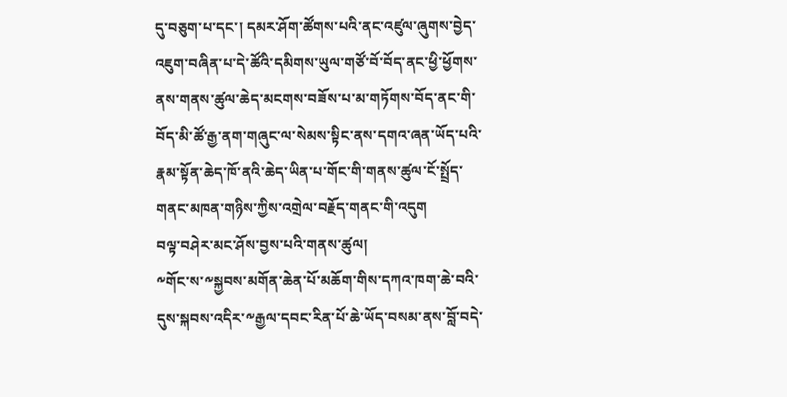དུ་བཅུག་པ་དང་། དམར་ཤོག་ཚོགས་པའི་ནང་འཛུལ་ཞུགས་བྱེད་འཇུག་བཞིན་པ་དེ་ཚོའི་དམིགས་ཡུལ་གཙོ་བོ་བོད་ནང་ཕྱི་ཕྱོགས་ནས་གནས་ཚུལ་ཆེད་མངགས་བཟོས་པ་མ་གཏོགས་བོད་ནང་གི་བོད་མི་ཚོ་རྒྱ་ནག་གཞུང་ལ་སེམས་སྟིང་ནས་དགའ་ཞན་ཡོད་པའི་རྣམ་སྟོན་ཆེད་ཁོ་ནའི་ཆེད་ཡིན་པ་གོང་གི་གནས་ཚུལ་ངོ་སྤྲོད་གནང་མཁན་གཉིས་ཀྱིས་འགྲེལ་བརྗོད་གནང་གི་འདུག
བལྟ་བཤེར་མང་ཤོས་བྱས་པའི་གནས་ཚུལ།
༸གོང་ས་༸སྐྱབས་མགོན་ཆེན་པོ་མཆོག་གིས་དཀའ་ཁག་ཆེ་བའི་དུས་སྐབས་འདིར་༸རྒྱལ་དབང་རིན་པོ་ཆེ་ཡོད་བསམ་ནས་བློ་བདེ་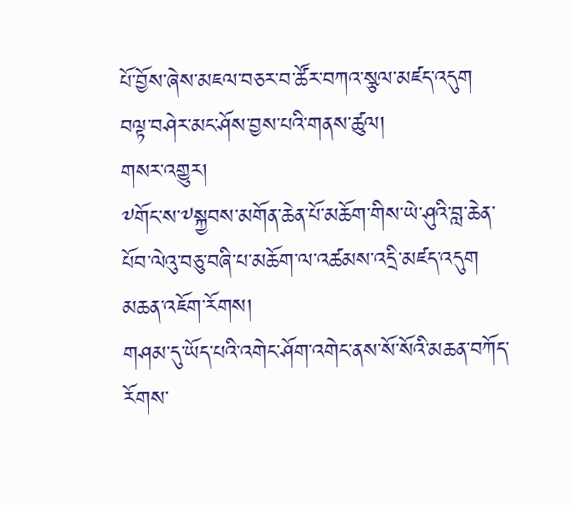པོ་བྱོས་ཞེས་མཇལ་བཅར་བ་ཚོར་བཀའ་སྩལ་མཛད་འདུག
བལྟ་བཤེར་མང་ཤོས་བྱས་པའི་གནས་ཚུལ།
གསར་འགྱུར།
༸གོང་ས་༸སྐྱབས་མགོན་ཆེན་པོ་མཆོག་གིས་ཡེ་ཤུའི་བླ་ཆེན་པོབ་ལེའུ་བཅུ་བཞི་པ་མཆོག་ལ་འཚམས་འདྲི་མཛད་འདུག
མཆན་འཇོག་རོགས།
གཤམ་དུ་ཡོད་པའི་འགེང་ཤོག་འགེང་ནས་སོ་སོའི་མཆན་བཀོད་རོགས་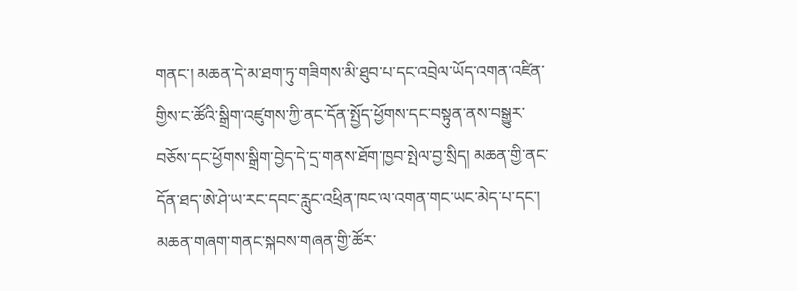གནང་། མཆན་དེ་མ་ཐག་ཏུ་གཟིགས་མི་ཐུབ་པ་དང་འབྲེལ་ཡོད་འགན་འཛིན་གྱིས་ང་ཚོའི་སྒྲིག་འཛུགས་ཀྱི་ནང་དོན་སྤྱོད་ཕྱོགས་དང་བསྟུན་ནས་བསྒྱུར་བཅོས་དང་ཕྱོགས་སྒྲིག་བྱེད་དེ་དྲ་གནས་ཐོག་ཁྱབ་སྤེལ་བྱ་སྲིད། མཆན་གྱི་ནང་དོན་ཐད་ཨེ་ཤེ་ཡ་རང་དབང་རླུང་འཕྲིན་ཁང་ལ་འགན་གང་ཡང་མེད་པ་དང་། མཆན་གཞག་གནང་སྐབས་གཞན་གྱི་ཚོར་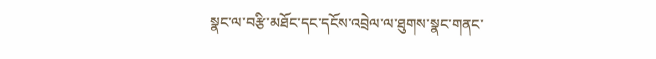སྣང་ལ་བརྩི་མཐོང་དང་དངོས་འབྲེལ་ལ་ཐུགས་སྣང་གནང་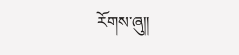རོགས་ཞུ༎